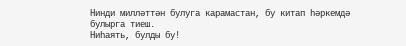Нинди милләттән булуга карамастан, бу китап һәркемдә булырга тиеш.
Ниһаять, булды бу!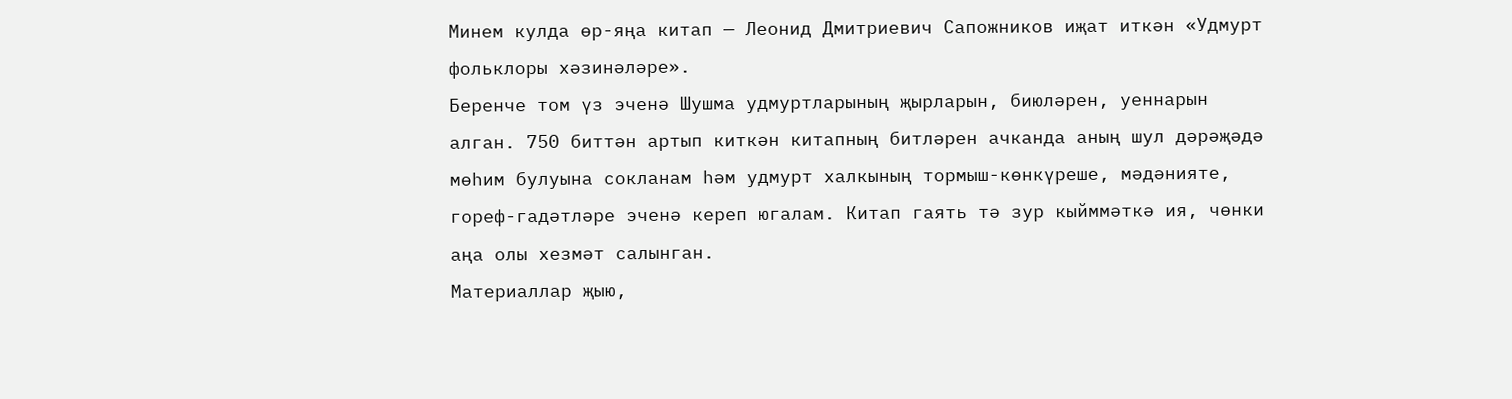Минем кулда өр-яңа китап — Леонид Дмитриевич Сапожников иҗат иткән «Удмурт фольклоры хәзинәләре».
Беренче том үз эченә Шушма удмуртларының җырларын, биюләрен, уеннарын алган. 750 биттән артып киткән китапның битләрен ачканда аның шул дәрәҗәдә мөһим булуына сокланам һәм удмурт халкының тормыш-көнкүреше, мәдәнияте, гореф-гадәтләре эченә кереп югалам. Китап гаять тә зур кыйммәткә ия, чөнки аңа олы хезмәт салынган.
Материаллар җыю,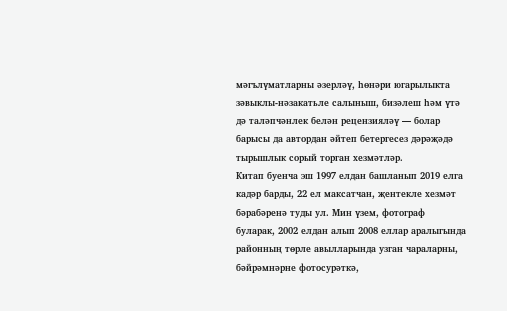мәгълүматларны әзерләү, һөнәри югарылыкта зәвыклы-нәзакатьле салыныш, бизәлеш һәм үтә дә таләпчәнлек белән рецензияләү — болар барысы да автордан әйтеп бетергесез дәрәҗәдә тырышлык сорый торган хезмәтләр.
Китап буенча эш 1997 елдан башланып 2019 елга кадәр барды, 22 ел максатчан, җентекле хезмәт бәрабәренә туды ул. Мин үзем, фотограф буларак, 2002 елдан алып 2008 еллар аралыгында районның төрле авылларында узган чараларны, бәйрәмнәрне фотосурәткә,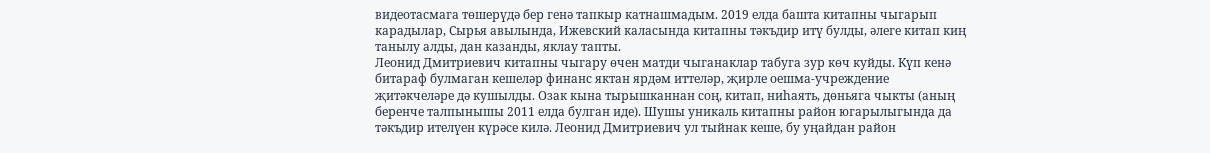видеотасмага төшерүдә бер генә тапкыр катнашмадым. 2019 елда башта китапны чыгарып карадылар, Сырья авылында, Ижевский каласында китапны тәкъдир итү булды, әлеге китап киң танылу алды, дан казанды, яклау тапты.
Леонид Дмитриевич китапны чыгару өчен матди чыганаклар табуга зур көч куйды. Күп кенә битараф булмаган кешеләр финанс яктан ярдәм иттеләр, җирле оешма-учреждение җитәкчеләре дә кушылды. Озак кына тырышканнан соң, китап, ниһаять, дөньяга чыкты (аның беренче талпынышы 2011 елда булган иде). Шушы уникаль китапны район югарылыгында да тәкъдир ителүен күрәсе килә. Леонид Дмитриевич ул тыйнак кеше, бу уңайдан район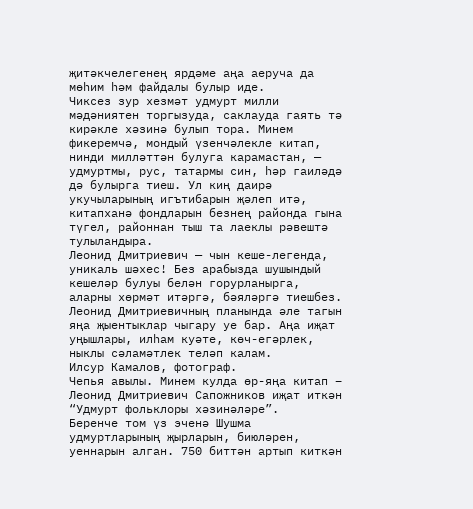җитәкчелегенең ярдәме аңа аеруча да мөһим һәм файдалы булыр иде.
Чиксез зур хезмәт удмурт милли мәдәниятен торгызуда, саклауда гаять тә кирәкле хәзинә булып тора. Минем фикеремчә, мондый үзенчәлекле китап, нинди милләттән булуга карамастан, — удмуртмы, рус, татармы син, һәр гаиләдә дә булырга тиеш. Ул киң даирә укучыларының игътибарын җәлеп итә, китапханә фондларын безнең районда гына түгел, районнан тыш та лаеклы рәвештә тулыландыра.
Леонид Дмитриевич — чын кеше-легенда, уникаль шәхес! Без арабызда шушындый кешеләр булуы белән горурланырга, аларны хөрмәт итәргә, бәяләргә тиешбез. Леонид Дмитриевичның планында әле тагын яңа җыентыклар чыгару уе бар. Аңа иҗат уңышлары, илһам куәте, көч-егәрлек, ныклы сәламәтлек теләп калам.
Илсур Камалов, фотограф.
Чепья авылы. Минем кулда өр-яңа китап – Леонид Дмитриевич Сапожников иҗат иткән “Удмурт фольклоры хәзинәләре”.
Беренче том үз эченә Шушма удмуртларының җырларын, биюләрен, уеннарын алган. 750 биттән артып киткән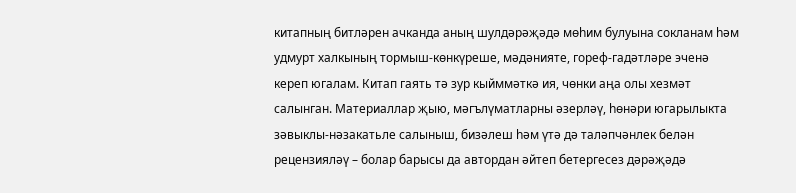китапның битләрен ачканда аның шулдәрәҗәдә мөһим булуына сокланам һәм удмурт халкының тормыш-көнкүреше, мәдәнияте, гореф-гадәтләре эченә кереп югалам. Китап гаять тә зур кыйммәткә ия, чөнки аңа олы хезмәт салынган. Материаллар җыю, мәгълүматларны әзерләү, һөнәри югарылыкта зәвыклы-нәзакатьле салыныш, бизәлеш һәм үтә дә таләпчәнлек белән рецензияләү – болар барысы да автордан әйтеп бетергесез дәрәҗәдә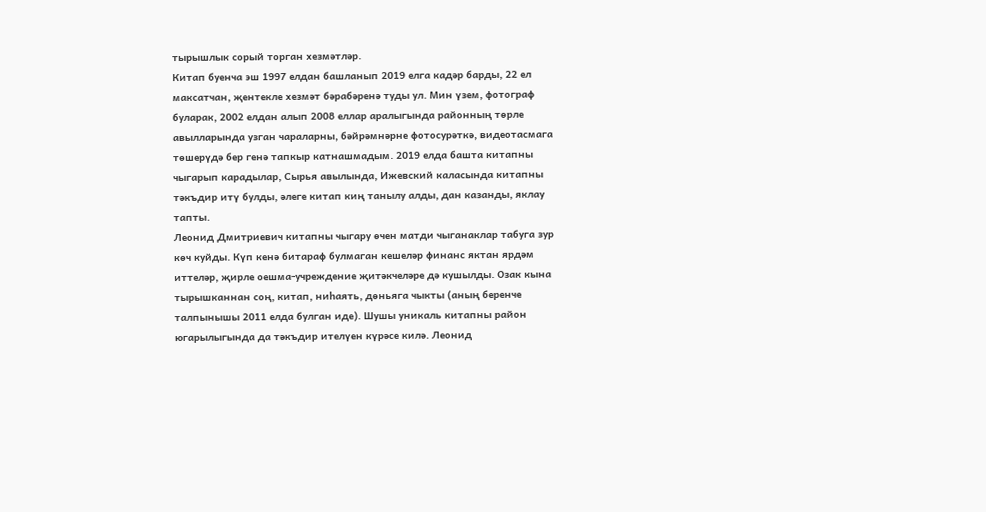тырышлык сорый торган хезмәтләр.
Китап буенча эш 1997 елдан башланып 2019 елга кадәр барды, 22 ел максатчан, җентекле хезмәт бәрабәренә туды ул. Мин үзем, фотограф буларак, 2002 елдан алып 2008 еллар аралыгында районның төрле авылларында узган чараларны, бәйрәмнәрне фотосурәткә, видеотасмага төшерүдә бер генә тапкыр катнашмадым. 2019 елда башта китапны чыгарып карадылар, Сырья авылында, Ижевский каласында китапны тәкъдир итү булды, әлеге китап киң танылу алды, дан казанды, яклау тапты.
Леонид Дмитриевич китапны чыгару өчен матди чыганаклар табуга зур көч куйды. Күп кенә битараф булмаган кешеләр финанс яктан ярдәм иттеләр, җирле оешма-учреждение җитәкчеләре дә кушылды. Озак кына тырышканнан соң, китап, ниһаять, дөньяга чыкты (аның беренче талпынышы 2011 елда булган иде). Шушы уникаль китапны район югарылыгында да тәкъдир ителүен күрәсе килә. Леонид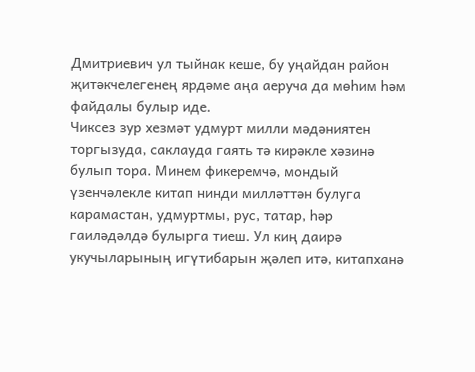Дмитриевич ул тыйнак кеше, бу уңайдан район җитәкчелегенең ярдәме аңа аеруча да мөһим һәм файдалы булыр иде.
Чиксез зур хезмәт удмурт милли мәдәниятен торгызуда, саклауда гаять тә кирәкле хәзинә булып тора. Минем фикеремчә, мондый үзенчәлекле китап нинди милләттән булуга карамастан, удмуртмы, рус, татар, һәр гаиләдәлдә булырга тиеш. Ул киң даирә укучыларының игүтибарын җәлеп итә, китапханә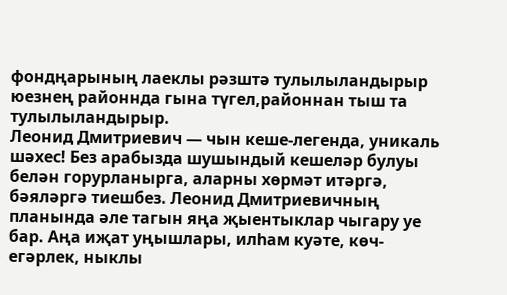фондңарының лаеклы рәзштә тулылыландырыр юезнең районнда гына түгел,районнан тыш та тулылыландырыр.
Леонид Дмитриевич — чын кеше-легенда, уникаль шәхес! Без арабызда шушындый кешеләр булуы белән горурланырга, аларны хөрмәт итәргә, бәяләргә тиешбез. Леонид Дмитриевичның планында әле тагын яңа җыентыклар чыгару уе бар. Аңа иҗат уңышлары, илһам куәте, көч-егәрлек, ныклы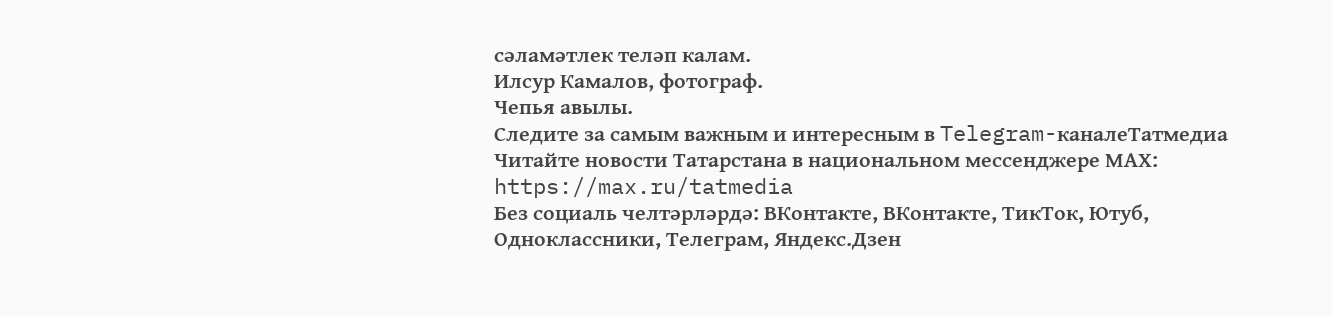сәламәтлек теләп калам.
Илсур Камалов, фотограф.
Чепья авылы.
Следите за самым важным и интересным в Telegram-каналеТатмедиа
Читайте новости Татарстана в национальном мессенджере MАХ: https://max.ru/tatmedia
Без социаль челтәрләрдә: ВКонтакте, ВКонтакте, ТикТок, Ютуб, Одноклассники, Телеграм, Яндекс.Дзен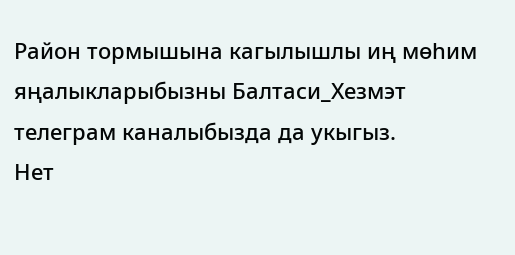Район тормышына кагылышлы иң мөһим яңалыкларыбызны Балтаси_Хезмэт телеграм каналыбызда да укыгыз.
Нет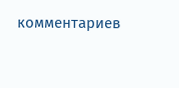комментариев